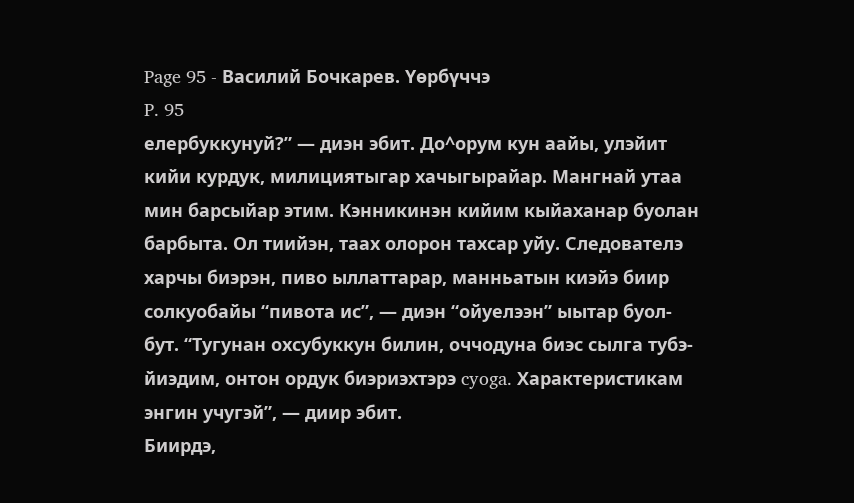Page 95 - Василий Бочкарев. Үөрбүччэ
P. 95
елербуккунуй?” — диэн эбит. До^орум кун аайы, улэйит
кийи курдук, милициятыгар хачыгырайар. Мангнай утаа
мин барсыйар этим. Кэнникинэн кийим кыйаханар буолан
барбыта. Ол тиийэн, таах олорон тахсар уйу. Следователэ
харчы биэрэн, пиво ыллаттарар, манньатын киэйэ биир
солкуобайы “пивота ис”, — диэн “ойуелээн” ыытар буол-
бут. “Тугунан охсубуккун билин, оччодуна биэс сылга тубэ-
йиэдим, онтон ордук биэриэхтэрэ cyoga. Характеристикам
энгин учугэй”, — диир эбит.
Биирдэ,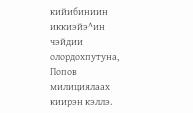кийибиниин иккиэйэ^ин чэйдии олордохпутуна,
Попов милициялаах киирэн кэллэ.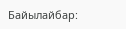Байылайбар: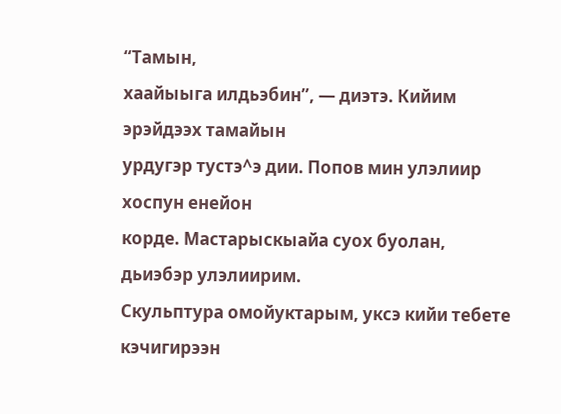“Тамын,
хаайыыга илдьэбин”, — диэтэ. Кийим эрэйдээх тамайын
урдугэр тустэ^э дии. Попов мин улэлиир хоспун енейон
корде. Мастарыскыайа суох буолан, дьиэбэр улэлиирим.
Скульптура омойуктарым, уксэ кийи тебете кэчигирээн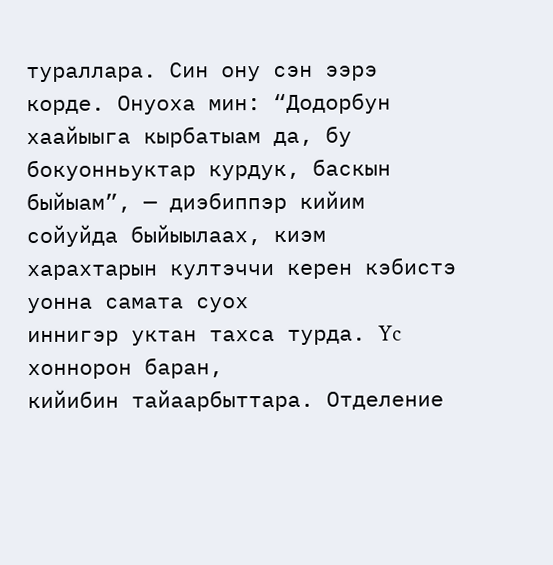тураллара. Син ону сэн ээрэ корде. Онуоха мин: “Додорбун
хаайыыга кырбатыам да, бу бокуонньуктар курдук, баскын
быйыам”, — диэбиппэр кийим сойуйда быйыылаах, киэм
харахтарын култэччи керен кэбистэ уонна самата суох
иннигэр уктан тахса турда. Yc хоннорон баран,
кийибин тайаарбыттара. Отделение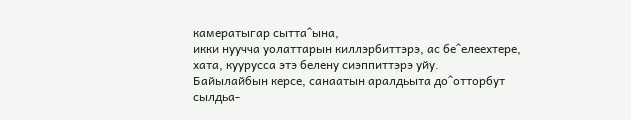камератыгар сытта^ына,
икки нуучча уолаттарын киллэрбиттэрэ, ас бе^елеехтере,
хата, куурусса этэ белену сиэппиттэрэ уйу.
Байылайбын керсе, санаатын аралдьыта до^отторбут
сылдьа-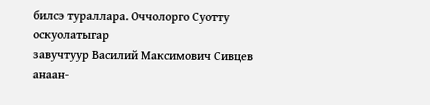билсэ тураллара. Оччолорго Суотту оскуолатыгар
завучтуур Василий Максимович Сивцев анаан-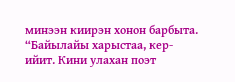минээн киирэн хонон барбыта. “Байылайы харыстаа, кер-
ийит. Кини улахан поэт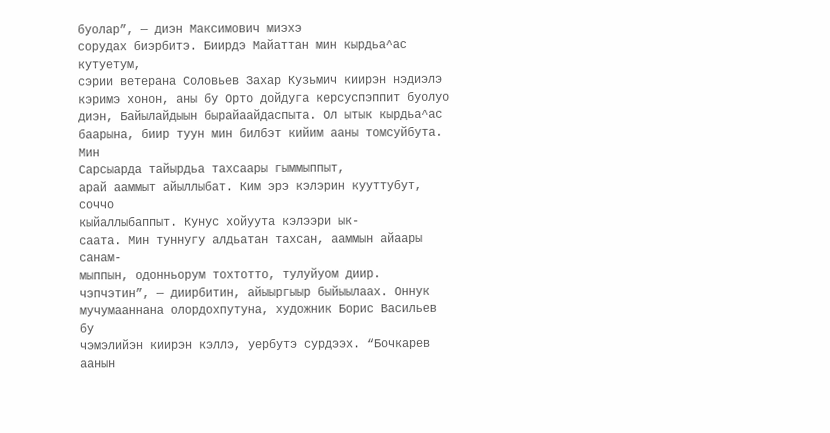буолар”, — диэн Максимович миэхэ
сорудах биэрбитэ. Биирдэ Майаттан мин кырдьа^ас кутуетум,
сэрии ветерана Соловьев Захар Кузьмич киирэн нэдиэлэ
кэримэ хонон, аны бу Орто дойдуга керсуспэппит буолуо
диэн, Байылайдыын бырайаайдаспыта. Ол ытык кырдьа^ас
баарына, биир туун мин билбэт кийим ааны томсуйбута. Мин
Сарсыарда тайырдьа тахсаары гыммыппыт,
арай ааммыт айыллыбат. Ким эрэ кэлэрин кууттубут, соччо
кыйаллыбаппыт. Кунус хойуута кэлээри ык-
саата. Мин туннугу алдьатан тахсан, ааммын айаары санам-
мыппын, одонньорум тохтотто, тулуйуом диир.
чэпчэтин”, — диирбитин, айыыргыыр быйыылаах. Оннук
мучумааннана олордохпутуна, художник Борис Васильев бу
чэмэлийэн киирэн кэллэ, уербутэ сурдээх. “Бочкарев аанын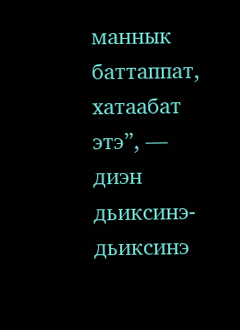маннык баттаппат, хатаабат этэ”, — диэн дьиксинэ-дьиксинэ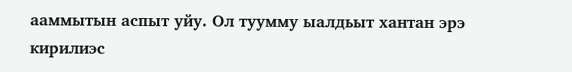ааммытын аспыт уйу. Ол туумму ыалдьыт хантан эрэ
кирилиэс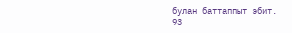булан баттаппыт эбит.
93